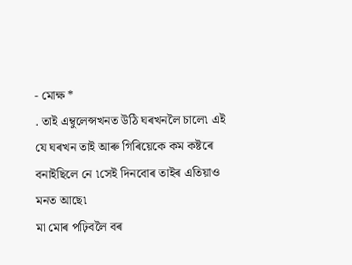- মোক্ষ *
. তাই এম্বুলেন্সখনত উঠি ঘৰখনলৈ চালে৷ এই যে ঘৰখন তাই আৰু গিৰিয়েকে কম কষ্টৰে বনাইছিলে নে ৷সেই দিনবোৰ তাইৰ এতিয়াও মনত আছে৷
মা মোৰ পঢ়িবলৈ বৰ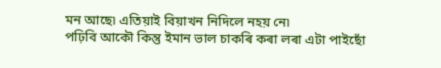মন আছে৷ এতিয়াই বিয়াখন নিদিলে নহয় নে৷
পঢ়িবি আকৌ কিন্তু ইমান ভাল চাকৰি কৰা লৰা এটা পাইছোঁ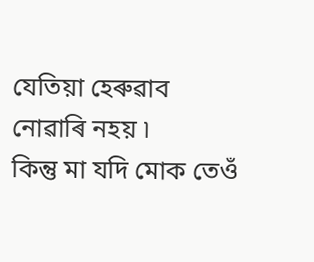যেতিয়া হেৰুৱাব নোৱাৰি নহয় ৷
কিন্তু মা যদি মোক তেওঁ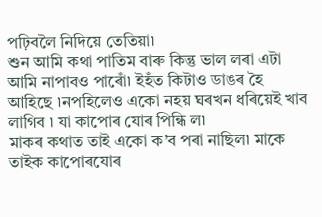পঢ়িবলৈ নিদিয়ে তেতিয়া৷
শুন আমি কথা পাতিম বাৰু কিন্তু ভাল লৰা এটা আমি নাপাবও পাৰোঁ৷ ইহঁত কিটাও ডাঙৰ হৈ আহিছে ৷নপহিলেও একো নহয় ঘৰখন ধৰিয়েই খাব লাগিব ৷ যা কাপোৰ যোৰ পিন্ধি ল৷
মাকৰ কথাত তাই একো ক’ব পৰা নাছিল৷ মাকে তাইক কাপোৰযোৰ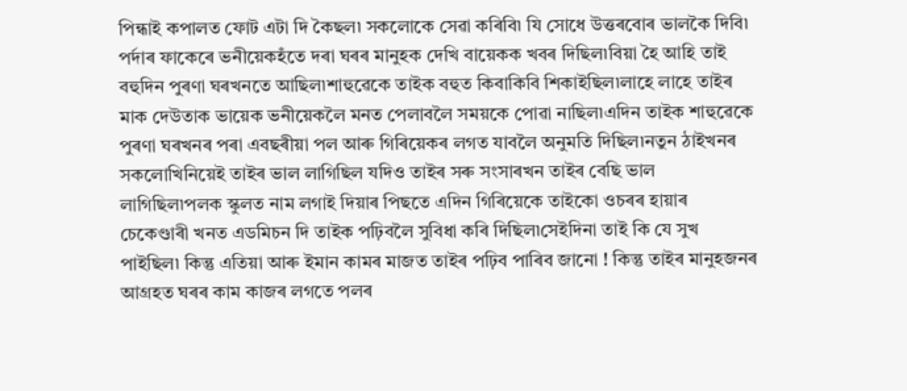পিন্ধাই কপালত ফোট এটা দি কৈছল৷ সকলোকে সেৱা কৰিবি৷ যি সোধে উত্তৰবোৰ ভালকৈ দিবি৷
পৰ্দাৰ ফাকেৰে ভনীয়েকহঁতে দৰা ঘৰৰ মানুহক দেখি বায়েকক খবৰ দিছিল৷বিয়া হৈ আহি তাই বহুদিন পুৰণা ঘৰখনতে আছিল৷শাহুৱেকে তাইক বহুত কিবাকিবি শিকাইছিল৷লাহে লাহে তাইৰ মাক দেউতাক ভায়েক ভনীয়েকলৈ মনত পেলাবলৈ সময়কে পোৱা নাছিল৷এদিন তাইক শাহুৱেকে পুৰণা ঘৰখনৰ পৰা এবছৰীয়া পল আৰু গিৰিয়েকৰ লগত যাবলৈ অনুমতি দিছিল৷নতুন ঠাইখনৰ সকলোখিনিয়েই তাইৰ ভাল লাগিছিল যদিও তাইৰ সৰু সংসাৰখন তাইৰ বেছি ভাল লাগিছিল৷পলক স্কুলত নাম লগাই দিয়াৰ পিছতে এদিন গিৰিয়েকে তাইকো ওচৰৰ হায়াৰ চেকেণ্ডাৰী খনত এডমিচন দি তাইক পঢ়িবলৈ সুবিধা কৰি দিছিল৷সেইদিনা তাই কি যে সুখ পাইছিল৷ কিন্তু এতিয়া আৰু ইমান কামৰ মাজত তাইৰ পঢ়িব পাৰিব জানো ! কিন্তু তাইৰ মানুহজনৰ আগ্ৰহত ঘৰৰ কাম কাজৰ লগতে পলৰ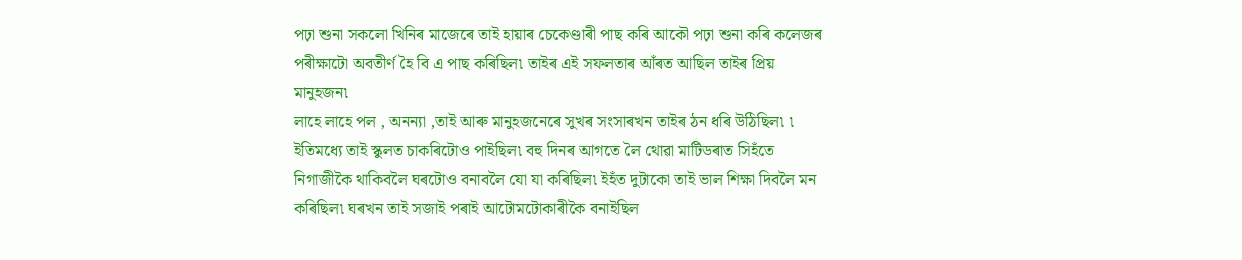পঢ়া শুনা সকলো খিনিৰ মাজেৰে তাই হায়াৰ চেকেণ্ডাৰী পাছ কৰি আকৌ পঢ়া শুনা কৰি কলেজৰ পৰীক্ষাটো অবতীৰ্ণ হৈ বি এ পাছ কৰিছিল৷ তাইৰ এই সফলতাৰ আঁৰত আছিল তাইৰ প্ৰিয় মানুহজন৷
লাহে লাহে পল , অনন্যা ,তাই আৰু মানুহজনেৰে সুখৰ সংসাৰখন তাইৰ ঠন ধৰি উঠিছিল৷ ৷ ইতিমধ্যে তাই স্কুলত চাকৰিটোও পাইছিল৷ বহু দিনৰ আগতে লৈ থোৱা মাটিডৰাত সিহঁতে নিগাজীকৈ থাকিবলৈ ঘৰটোও বনাবলৈ যো যা কৰিছিল৷ ইহঁত দুটাকো তাই ভাল শিক্ষা দিবলৈ মন কৰিছিল৷ ঘৰখন তাই সজাই পৰাই আটোমটোকাৰীকৈ বনাইছিল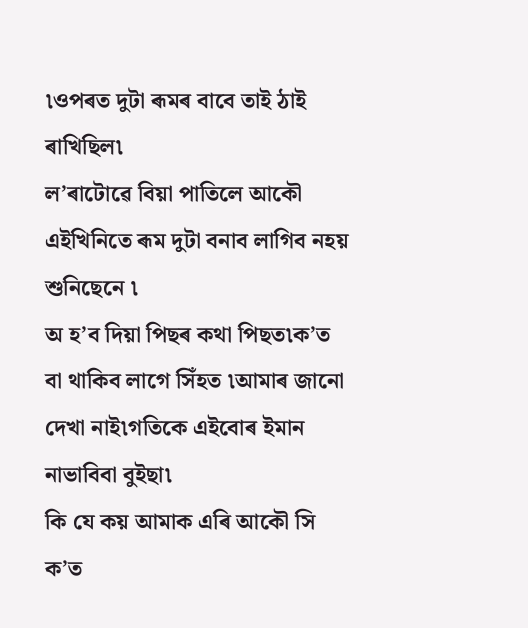৷ওপৰত দুটা ৰূমৰ বাবে তাই ঠাই ৰাখিছিল৷
ল’ৰাটোৱে বিয়া পাতিলে আকৌ এইখিনিতে ৰূম দুটা বনাব লাগিব নহয় শুনিছেনে ৷
অ হ’ব দিয়া পিছৰ কথা পিছত৷ক’ত বা থাকিব লাগে সিঁহত ৷আমাৰ জানো দেখা নাই৷গতিকে এইবোৰ ইমান নাভাবিবা বুইছা৷
কি যে কয় আমাক এৰি আকৌ সি ক’ত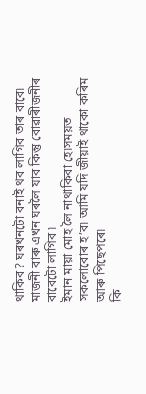থাকিব? ঘৰখনটো বনাই থব লাগিব তাৰ বাবে৷ মাজনী বাৰু এখন ঘৰলৈ যাব কিন্তু বোৱাৰীজনীৰ বাবেটো লাগিব ৷
ইমান মায়া মোহ লৈ নাথাকিবা হে৷সময়ত সকলোবোৰ হ’ব৷ আমি যদি জীয়াই থাকো কৰিম আৰু পিছেপৰে৷
কি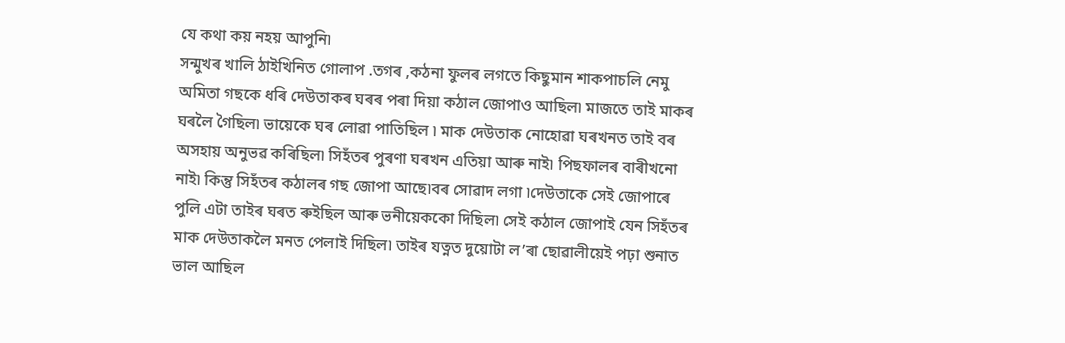যে কথা কয় নহয় আপুনি৷
সন্মুখৰ খালি ঠাইখিনিত গোলাপ .তগৰ ,কঠনা ফুলৰ লগতে কিছুমান শাকপাচলি নেমু অমিতা গছকে ধৰি দেউতাকৰ ঘৰৰ পৰা দিয়া কঠাল জোপাও আছিল৷ মাজতে তাই মাকৰ ঘৰলৈ গৈছিল৷ ভায়েকে ঘৰ লোৱা পাতিছিল ৷ মাক দেউতাক নোহোৱা ঘৰখনত তাই বৰ অসহায় অনুভৱ কৰিছিল৷ সিহঁতৰ পুৰণা ঘৰখন এতিয়া আৰু নাই৷ পিছফালৰ বাৰীখনো নাই৷ কিন্তু সিহঁতৰ কঠালৰ গছ জোপা আছে৷বৰ সোৱাদ লগা ৷দেউতাকে সেই জোপাৰে পুলি এটা তাইৰ ঘৰত ৰুইছিল আৰু ভনীয়েককো দিছিল৷ সেই কঠাল জোপাই যেন সিহঁতৰ মাক দেউতাকলৈ মনত পেলাই দিছিল৷ তাইৰ যত্নত দুয়োটা ল’ৰা ছোৱালীয়েই পঢ়া শুনাত ভাল আছিল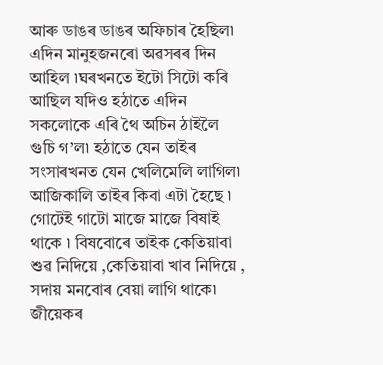আৰু ডাঙৰ ডাঙৰ অফিচাৰ হৈছিল৷
এদিন মানুহজনৰো অৱসৰৰ দিন আহিল ৷ঘৰখনতে ইটো সিটো কৰি আছিল যদিও হঠাতে এদিন সকলোকে এৰি থৈ অচিন ঠাইলৈ গুচি গ’ল৷ হঠাতে যেন তাইৰ সংসাৰখনত যেন খেলিমেলি লাগিল৷
আজিকালি তাইৰ কিবা এটা হৈছে ৷ গোটেই গাটো মাজে মাজে বিষাই থাকে ৷ বিষবোৰে তাইক কেতিয়াবা শুৱ নিদিয়ে ,কেতিয়াবা খাব নিদিয়ে , সদায় মনবোৰ বেয়া লাগি থাকে৷ জীয়েকৰ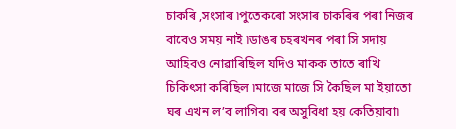চাকৰি ,সংসাৰ ৷পুতেকৰো সংসাৰ চাকৰিৰ পৰা নিজৰ বাবেও সময় নাই ৷ডাঙৰ চহৰখনৰ পৰা সি সদায় আহিবও নোৱাৰিছিল যদিও মাকক তাতে ৰাখি চিকিৎসা কৰিছিল ৷মাজে মাজে সি কৈছিল মা ইয়াতো ঘৰ এখন ল’ব লাগিব৷ বৰ অসুবিধা হয় কেতিয়াবা৷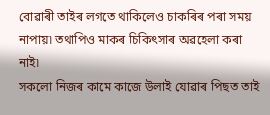বোৱাৰী তাইৰ লগতে থাকিলেও চাকৰিৰ পৰা সময় নাপায়৷ তথাপিও মাকৰ চিকিৎসাৰ অৱহেলা কৰা নাই৷
সকলো নিজৰ কামে কাজে উলাই যোৱাৰ পিছত তাই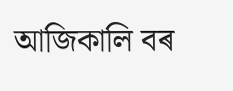আজিকালি বৰ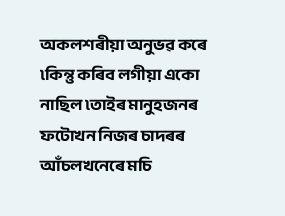অকলশৰীয়া অনুভৱ কৰে ৷কিন্তু কৰিব লগীয়া একো নাছিল ৷তাইৰ মানুহজনৰ ফটোখন নিজৰ চাদৰৰ আঁচলখনেৰে মচি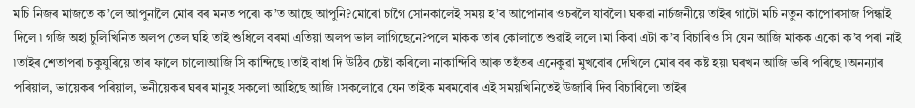মচি নিজৰ মাজতে ক’লে আপুনালৈ মোৰ বৰ মনত পৰে৷ ক’ত আছে আপুনি?মোৰো চাগৈ সোনকালেই সময় হ’ব আপোনাৰ ওচৰলৈ যাবলৈ৷ ঘৰুৱা নাৰ্চজনীয়ে তাইৰ গাটো মচি নতুন কাপোৰসাজ পিন্ধাই দিলে ৷ গজি অহা চুলিখিনিত অলপ তেল ঘহি তাই শুধিলে বৰমা এতিয়া অলপ ভাল লাগিছেনে?পলে মাকক তাৰ কোলাতে শুৱাই ললে ৷মা কিবা এটা ক’ব বিচাৰিও সি যেন আজি মাকক একো ক’ব পৰা নাই ৷তাইৰ শেতাপৰা চকুযুৰিয়ে তাৰ ফালে চালে৷আজি সি কান্দিছে ৷তাই বাধা দি উঠিব চেষ্টা কৰিলে৷ নাকান্দিবি আৰু তহঁতৰ এনেকুৱা মুখবোৰ দেখিলে মোৰ বৰ কষ্ট হয়৷ ঘৰখন আজি ভৰি পৰিছে ৷অনন্যাৰ পৰিয়াল, ভায়েকৰ পৰিয়াল, ভনীয়েকৰ ঘৰৰ মানুহ সকলো আহিছে আজি ৷সকলোৱে যেন তাইক মৰমবোৰ এই সময়খিনিতেই উজাৰি দিব বিচাৰিলে৷ তাইৰ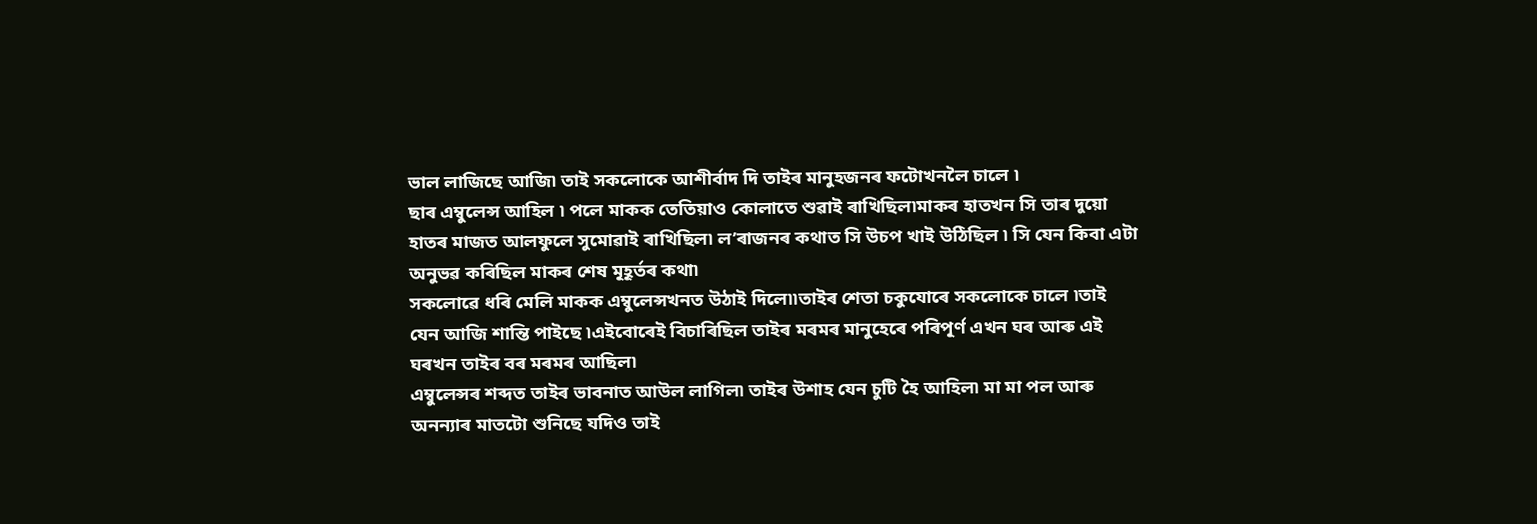ভাল লাজিছে আজি৷ তাই সকলোকে আশীৰ্বাদ দি তাইৰ মানুহজনৰ ফটোখনলৈ চালে ৷
ছাৰ এম্বুলেন্স আহিল ৷ পলে মাকক তেতিয়াও কোলাতে শুৱাই ৰাখিছিল৷মাকৰ হাতখন সি তাৰ দুয়ো হাতৰ মাজত আলফুলে সুমোৱাই ৰাখিছিল৷ ল’ৰাজনৰ কথাত সি উচপ খাই উঠিছিল ৷ সি যেন কিবা এটা অনুভৱ কৰিছিল মাকৰ শেষ মূহূৰ্তৰ কথা৷
সকলোৱে ধৰি মেলি মাকক এম্বুলেন্সখনত উঠাই দিলে৷৷তাইৰ শেতা চকুযোৰে সকলোকে চালে ৷তাই যেন আজি শান্তি পাইছে ৷এইবোৰেই বিচাৰিছিল তাইৰ মৰমৰ মানুহেৰে পৰিপূৰ্ণ এখন ঘৰ আৰু এই ঘৰখন তাইৰ বৰ মৰমৰ আছিল৷
এম্বুলেন্সৰ শব্দত তাইৰ ভাবনাত আউল লাগিল৷ তাইৰ উশাহ যেন চুটি হৈ আহিল৷ মা মা পল আৰু অনন্যাৰ মাতটো শুনিছে যদিও তাই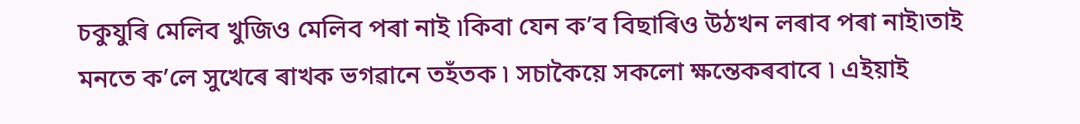চকুযুৰি মেলিব খুজিও মেলিব পৰা নাই ৷কিবা যেন ক’ব বিছাৰিও উঠখন লৰাব পৰা নাই৷তাই মনতে ক’লে সুখেৰে ৰাখক ভগৱানে তহঁতক ৷ সচাকৈয়ে সকলো ক্ষন্তেকৰবাবে ৷ এইয়াই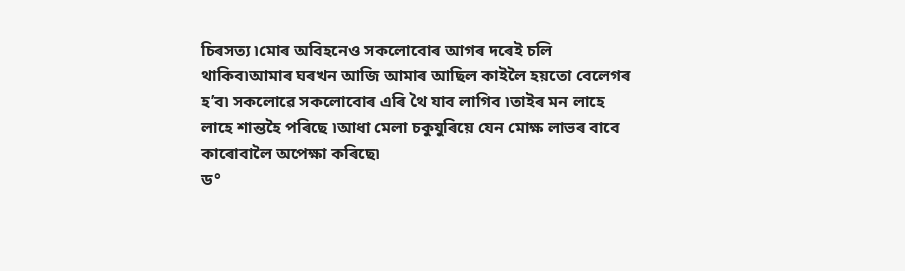চিৰসত্য ৷মোৰ অবিহনেও সকলোবোৰ আগৰ দৰেই চলি থাকিব৷আমাৰ ঘৰখন আজি আমাৰ আছিল কাইলৈ হয়তো বেলেগৰ হ’ব৷ সকলোৱে সকলোবোৰ এৰি থৈ যাব লাগিব ৷তাইৰ মন লাহে লাহে শান্তহৈ পৰিছে ৷আধা মেলা চকুযুৰিয়ে যেন মোক্ষ লাভৰ বাবে কাৰোবালৈ অপেক্ষা কৰিছে৷
ড°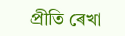প্ৰীতি ৰেখা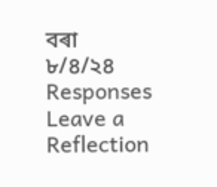বৰা
৮/৪/২৪
Responses
Leave a Reflection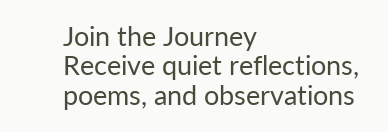Join the Journey
Receive quiet reflections, poems, and observations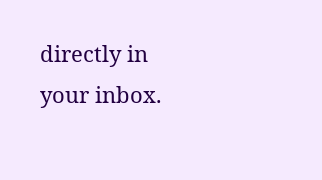directly in your inbox.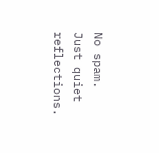No spam. Just quiet reflections.